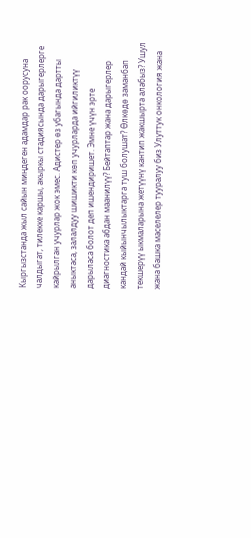Кыргызстанда жыл сайын миңдеген адамдар рак оорусуна чалдыгат, тилекке каршы, акыркы стадиясында дарыгерлерге кайрылган учурлар жок эмес. Адистер өз убагында дартты аныктаса, залалдуу шишикти көп учурларда ийгиликтүү дарыласа болот деп ишендиришет. Эмне үчүн эрте диагностика абдан маанилүү? Бейтаптар жана дарыгерлер кандай кыйынчылыктарга туш болушат? Өлкөдө заманбап текшерүү ыкмаларына жетүүнү кантип жакшырта алабыз? Ушул жана башка маселелер тууралуу биз Улуттук онкология жана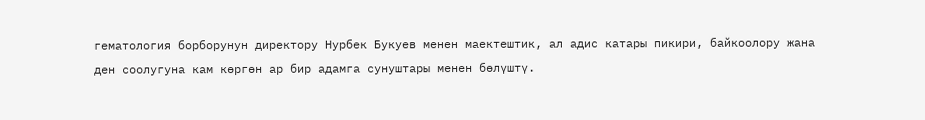гематология борборунун директору Нурбек Букуев менен маектештик, ал адис катары пикири, байкоолору жана ден соолугуна кам көргөн ар бир адамга сунуштары менен бөлүштү.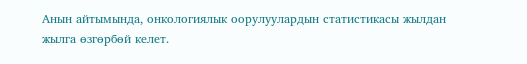Анын айтымында, онкологиялык оорулуулардын статистикасы жылдан жылга өзгөрбөй келет.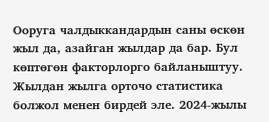Ооруга чалдыккандардын саны өскөн жыл да, азайган жылдар да бар. Бул көптөгөн факторлорго байланыштуу. Жылдан жылга орточо статистика болжол менен бирдей эле. 2024-жылы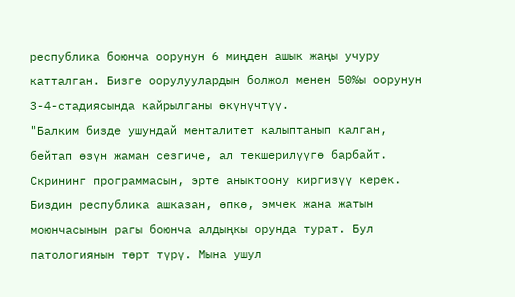республика боюнча оорунун 6 миңден ашык жаңы учуру катталган. Бизге оорулуулардын болжол менен 50%ы оорунун 3-4-стадиясында кайрылганы өкүнүчтүү.
"Балким бизде ушундай менталитет калыптанып калган, бейтап өзүн жаман сезгиче, ал текшерилүүгө барбайт. Скрининг программасын, эрте аныктоону киргизүү керек. Биздин республика ашказан, өпкө, эмчек жана жатын моюнчасынын рагы боюнча алдыңкы орунда турат. Бул патологиянын төрт түрү. Мына ушул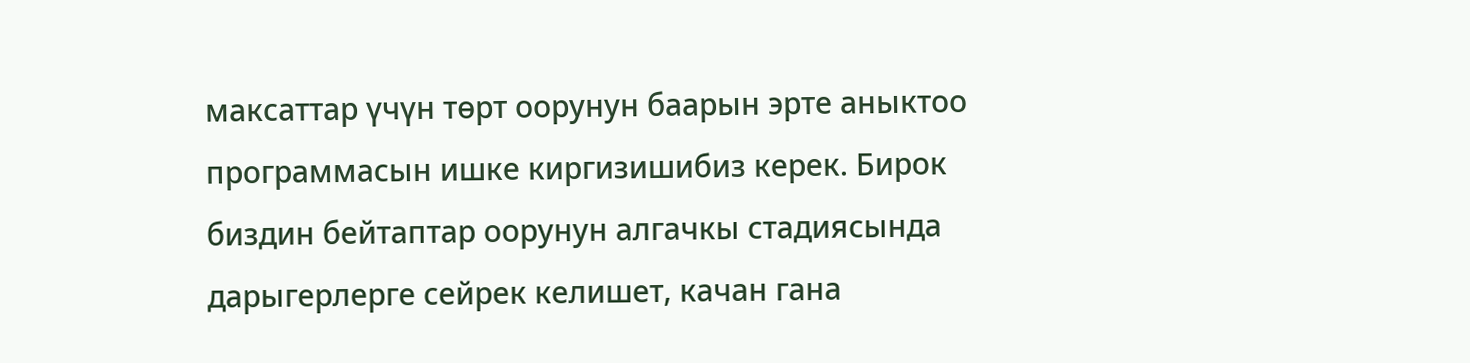максаттар үчүн төрт оорунун баарын эрте аныктоо программасын ишке киргизишибиз керек. Бирок биздин бейтаптар оорунун алгачкы стадиясында дарыгерлерге сейрек келишет, качан гана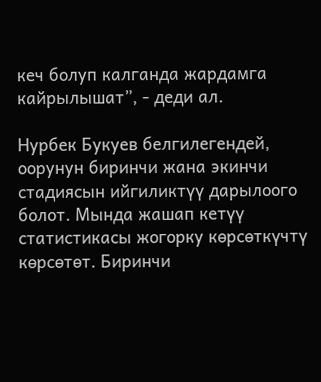кеч болуп калганда жардамга кайрылышат”, - деди ал.

Нурбек Букуев белгилегендей, оорунун биринчи жана экинчи стадиясын ийгиликтүү дарылоого болот. Мында жашап кетүү статистикасы жогорку көрсөткүчтү көрсөтөт. Биринчи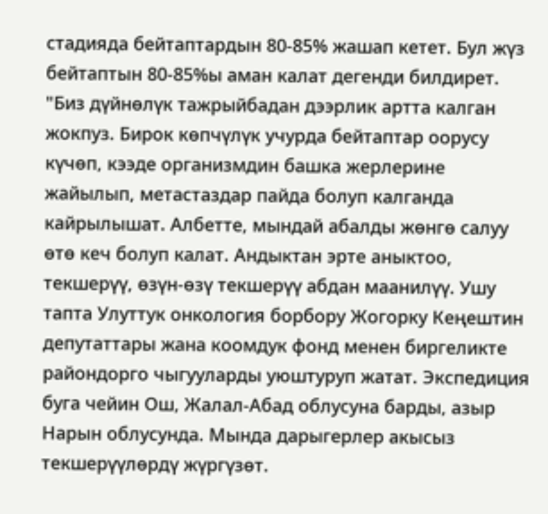стадияда бейтаптардын 80-85% жашап кетет. Бул жүз бейтаптын 80-85%ы аман калат дегенди билдирет.
"Биз дүйнөлүк тажрыйбадан дээрлик артта калган жокпуз. Бирок көпчүлүк учурда бейтаптар оорусу күчөп, кээде организмдин башка жерлерине жайылып, метастаздар пайда болуп калганда кайрылышат. Албетте, мындай абалды жөнгө салуу өтө кеч болуп калат. Андыктан эрте аныктоо, текшерүү, өзүн-өзү текшерүү абдан маанилүү. Ушу тапта Улуттук онкология борбору Жогорку Кеңештин депутаттары жана коомдук фонд менен биргеликте райондорго чыгууларды уюштуруп жатат. Экспедиция буга чейин Ош, Жалал-Абад облусуна барды, азыр Нарын облусунда. Мында дарыгерлер акысыз текшерүүлөрдү жүргүзөт.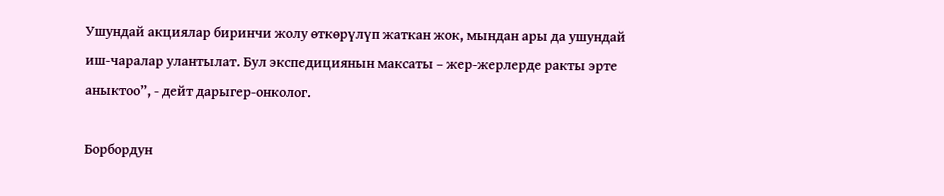Ушундай акциялар биринчи жолу өткөрүлүп жаткан жок, мындан ары да ушундай иш-чаралар улантылат. Бул экспедициянын максаты – жер-жерлерде ракты эрте аныктоо”, - дейт дарыгер-онколог.

Борбордун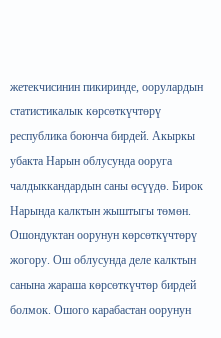жетекчисинин пикиринде, оорулардын статистикалык көрсөткүчтөрү республика боюнча бирдей. Акыркы убакта Нарын облусунда ооруга чалдыккандардын саны өсүүдө. Бирок Нарында калктын жыштыгы төмөн. Ошондуктан оорунун көрсөткүчтөрү жогору. Ош облусунда деле калктын санына жараша көрсөткүчтөр бирдей болмок. Ошого карабастан оорунун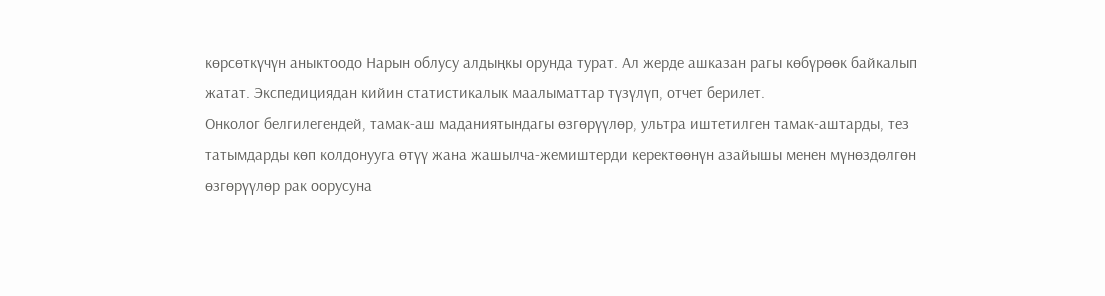көрсөткүчүн аныктоодо Нарын облусу алдыңкы орунда турат. Ал жерде ашказан рагы көбүрөөк байкалып жатат. Экспедициядан кийин статистикалык маалыматтар түзүлүп, отчет берилет.
Онколог белгилегендей, тамак-аш маданиятындагы өзгөрүүлөр, ультра иштетилген тамак-аштарды, тез татымдарды көп колдонууга өтүү жана жашылча-жемиштерди керектөөнүн азайышы менен мүнөздөлгөн өзгөрүүлөр рак оорусуна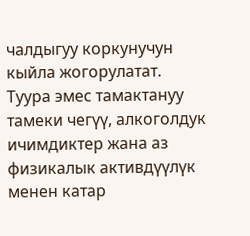чалдыгуу коркунучун кыйла жогорулатат. Туура эмес тамактануу тамеки чегүү, алкоголдук ичимдиктер жана аз физикалык активдүүлүк менен катар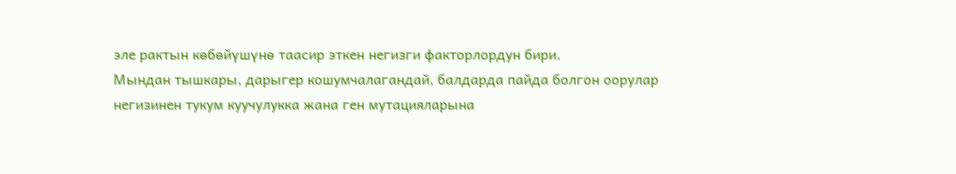эле рактын көбөйүшүнө таасир эткен негизги факторлордун бири.
Мындан тышкары, дарыгер кошумчалагандай, балдарда пайда болгон оорулар негизинен тукум куучулукка жана ген мутацияларына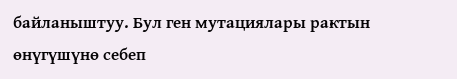байланыштуу. Бул ген мутациялары рактын өнүгүшүнө себеп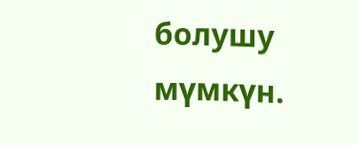болушу мүмкүн.